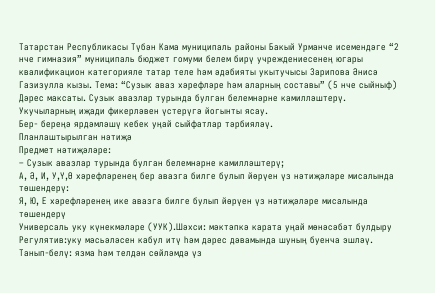Татарстан Республикасы Түбән Кама муниципаль районы Бакый Урманче исемендәге “2 нче гимназия” муниципаль бюджет гомуми белем бирү учреждениесенең югары квалификацион категорияле татар теле һәм әдәбияты укытучысы Зарипова Әнисә Газизулла кызы. Тема: “Сузык аваз хәрефләре һәм аларның составы” (5 нче сыйныф)
Дәрес максаты. Сузык авазлар турында булган белемнәрне камилләштерү.
Укучыларның иҗади фикерләвен үстерүгә йогынты ясау.
Бер- береңә ярдәмләшү кебек уңай сыйфатлар тәрбияләү.
Планлаштырылган нәтиҗә
Предмет нәтиҗәләре:
– Сузык авазлар турында булган белемнәрне камилләштерү;
А, Ә, И, У,Ү,Ө хәрефләренең бер авазга билге булып йөрүен үз нәтиҗәләре мисалында төшендерү:
Я, Ю, Е хәрефләренең ике авазга билге булып йөрүен үз нәтиҗәләре мисалында төшендерү
Универсаль уку күнекмәләре (УУК).Шәхси: мәктәпкә карата уңай мөнәсәбәт булдыру
Регулятив:уку мәсьәләсен кабул итү һәм дәрес дәвамында шуның буенча эшләү.
Танып-белү: язма һәм телдән сөйләмдә үз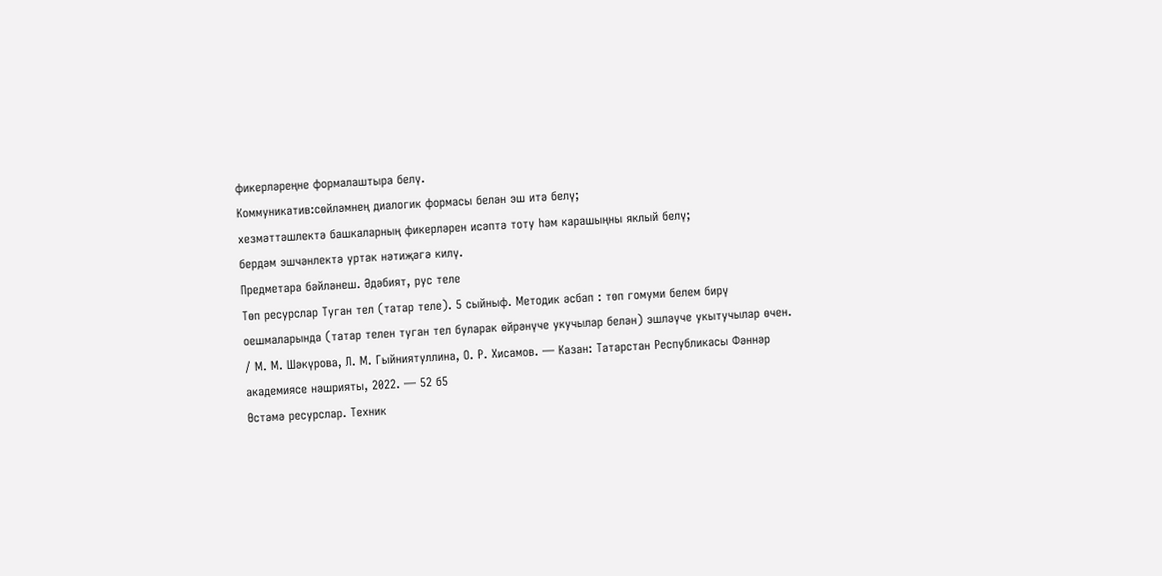фикерләреңне формалаштыра белү.
Коммуникатив:сөйләмнең диалогик формасы белән эш итә белү;
хезмәттәшлектә башкаларның фикерләрен исәптә тоту һәм карашыңны яклый белү;
бердәм эшчәнлектә уртак нәтиҗәгә килү.
Предметара бәйләнеш. Әдәбият, рус теле
Төп ресурслар Туган тел (татар теле). 5 сыйныф. Методик әсбап : төп гомуми белем бирү оешмаларында (татар телен туган тел буларак өйрәнүче укучылар белән) эшләүче укытучылар өчен. / М. М. Шәкүрова, Л. М. Гыйниятуллина, О. Р. Хисамов. — Казан: Татарстан Республикасы Фәннәр академиясе нәшрияты, 2022. — 52 б5
Өстәмә ресурслар. Техник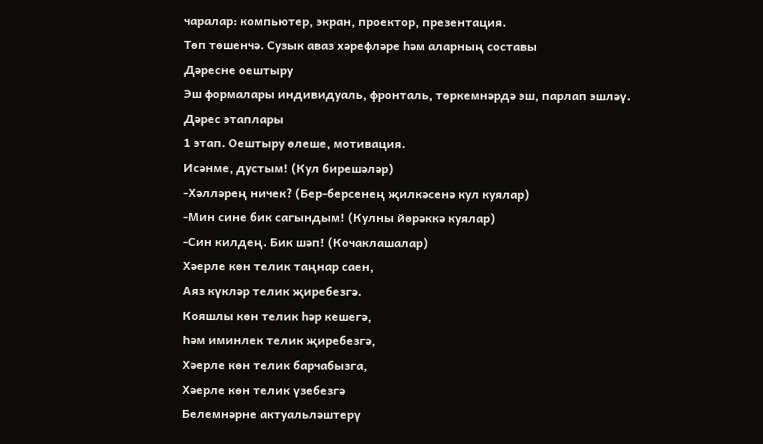чаралар: компьютер, экран, проектор, презентация.
Төп төшенчә. Сузык аваз хәрефләре һәм аларның составы
Дәресне оештыру
Эш формалары индивидуаль, фронталь, төркемнәрдә эш, парлап эшләү.
Дәрес этаплары
1 этап. Оештыру өлеше, мотивация.
Исәнме, дустым! (Кул бирешәләр)
-Хәлләрең ничек? (Бер-берсенең җилкәсенә кул куялар)
-Мин сине бик сагындым! (Кулны йөрәккә куялар)
-Син килдең. Бик шәп! (Кочаклашалар)
Хәерле көн телик таңнар саен,
Аяз күкләр телик җиребезгә.
Кояшлы көн телик һәр кешегә,
Һәм иминлек телик җиребезгә,
Хәерле көн телик барчабызга,
Хәерле көн телик үзебезгә
Белемнәрне актуальләштерү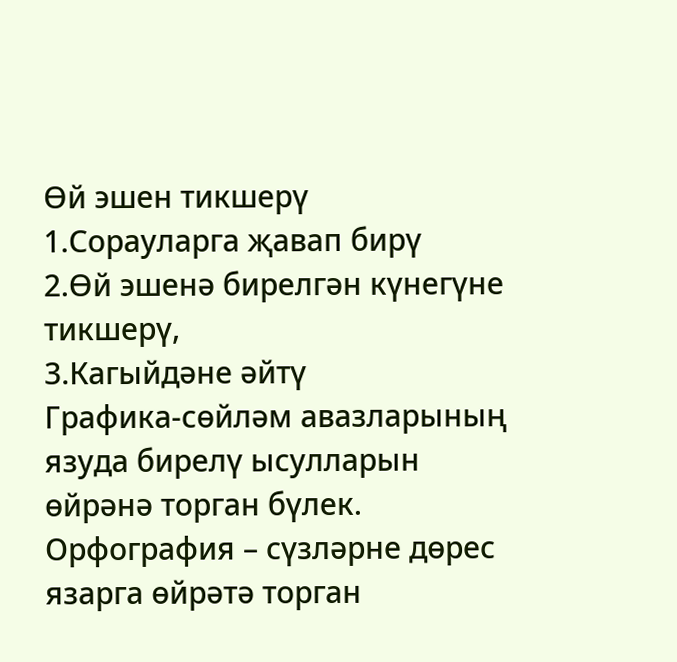Өй эшен тикшерү
1.Сорауларга җавап бирү
2.Өй эшенә бирелгән күнегүне тикшерү,
3.Кагыйдәне әйтү
Графика-сөйләм авазларының язуда бирелү ысулларын өйрәнә торган бүлек.
Орфография – сүзләрне дөрес язарга өйрәтә торган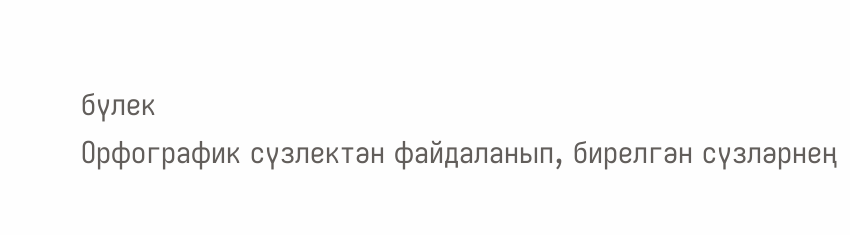бүлек
Орфографик сүзлектән файдаланып, бирелгән сүзләрнең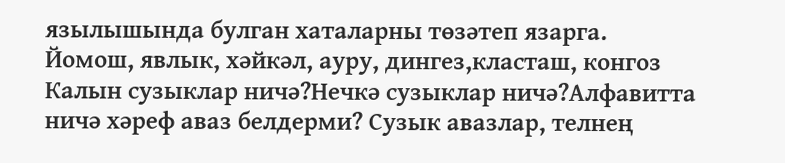язылышында булган хаталарны төзәтеп язарга.
Йомош, явлык, хәйкәл, ауру, дингез,класташ, конгоз
Калын сузыклар ничә?Нечкә сузыклар ничә?Алфавитта ничә хәреф аваз белдерми? Сузык авазлар, телнең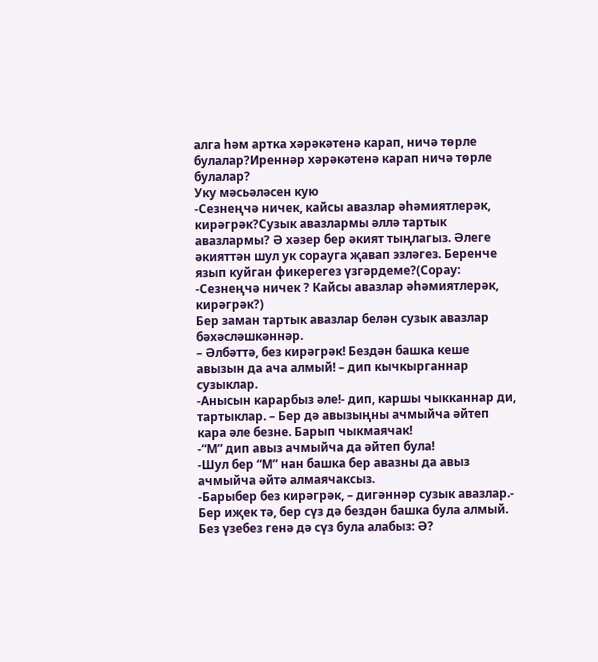алга һәм артка хәрәкәтенә карап, ничә төрле булалар?Иреннәр хәрәкәтенә карап ничә төрле булалар?
Уку мәсьәләсен кую
-Сезнеңчә ничек, кайсы авазлар әһәмиятлерәк, кирәгрәк?Сузык авазлармы әллә тартык авазлармы? Ә хәзер бер әкият тыңлагыз. Әлеге әкияттән шул ук сорауга җавап эзләгез. Беренче язып куйган фикерегез үзгәрдеме?(Сорау: -Сезнеңчә ничек ? Кайсы авазлар әһәмиятлерәк, кирәгрәк?)
Бер заман тартык авазлар белән сузык авазлар бәхәсләшкәннәр.
– Әлбәттә, без кирәгрәк! Бездән башка кеше авызын да ача алмый! – дип кычкырганнар сузыклар.
-Анысын карарбыз әле!- дип, каршы чыкканнар ди, тартыклар. – Бер дә авызыңны ачмыйча әйтеп кара әле безне. Барып чыкмаячак!
-“М” дип авыз ачмыйча да әйтеп була!
-Шул бер “М” нан башка бер авазны да авыз ачмыйча әйтә алмаячаксыз.
-Барыбер без кирәгрәк, – дигәннәр сузык авазлар.- Бер иҗек тә, бер сүз дә бездән башка була алмый. Без үзебез генә дә сүз була алабыз: Ә?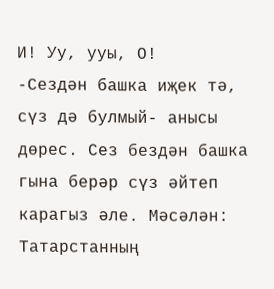И! Уу, ууы, О!
-Сездән башка иҗек тә, сүз дә булмый- анысы дөрес. Сез бездән башка гына берәр сүз әйтеп карагыз әле. Мәсәлән: Татарстанның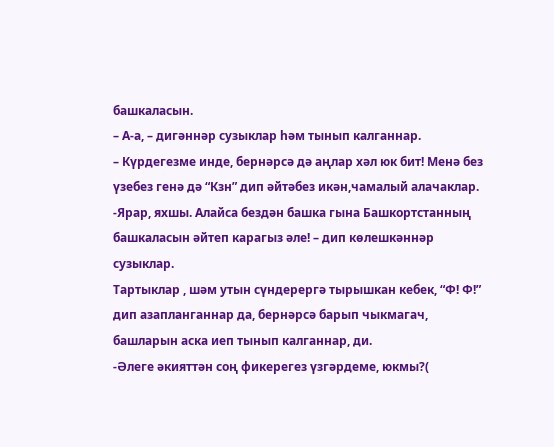башкаласын.
– А-а, – дигәннәр сузыклар һәм тынып калганнар.
– Күрдегезме инде, бернәрсә дә аңлар хәл юк бит! Менә без үзебез генә дә “Кзн” дип әйтәбез икән,чамалый алачаклар.
-Ярар, яхшы. Алайса бездән башка гына Башкортстанның башкаласын әйтеп карагыз әле! – дип көлешкәннәр сузыклар.
Тартыклар , шәм утын сүндерергә тырышкан кебек, “Ф! Ф!” дип азапланганнар да, бернәрсә барып чыкмагач, башларын аска иеп тынып калганнар, ди.
-Әлеге әкияттән соң фикерегез үзгәрдеме, юкмы?(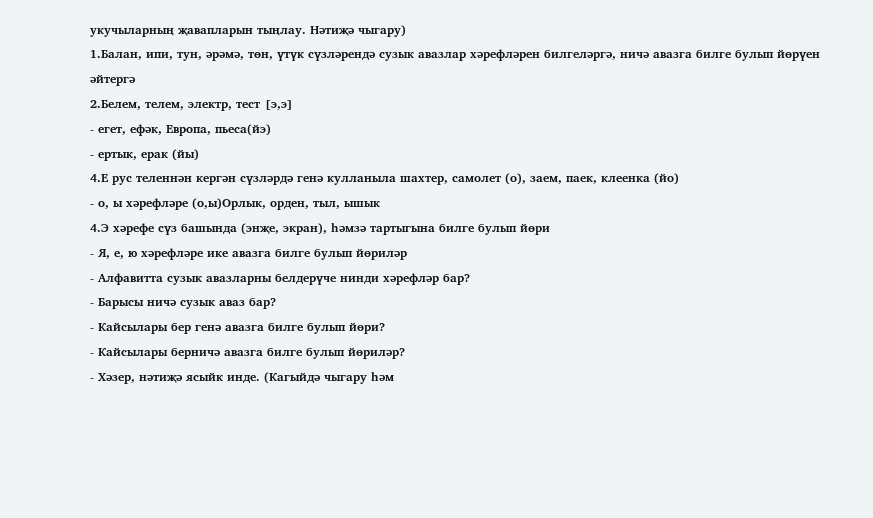укучыларның җавапларын тыңлау. Нәтиҗә чыгару)
1.Балан, ипи, тун, әрәмә, төн, үтүк сүзләрендә сузык авазлар хәрефләрен билгеләргә, ничә авазга билге булып йөрүен әйтергә
2.Белем, телем, электр, тест [э,э]
- егет, ефәк, Европа, пьеса(йэ)
- ертык, ерак (йы)
4.Е рус теленнән кергән сүзләрдә генә кулланыла шахтер, самолет (о), заем, паек, клеенка (йо)
- о, ы хәрефләре (о,ы)Орлык, орден, тыл, ышык
4.Э хәрефе сүз башында (энҗе, экран), һәмзә тартыгына билге булып йөри
- Я, е, ю хәрефләре ике авазга билге булып йөриләр
- Алфавитта сузык авазларны белдерүче нинди хәрефләр бар?
- Барысы ничә сузык аваз бар?
- Кайсылары бер генә авазга билге булып йөри?
- Кайсылары берничә авазга билге булып йөриләр?
- Хәзер, нәтиҗә ясыйк инде. (Кагыйдә чыгару һәм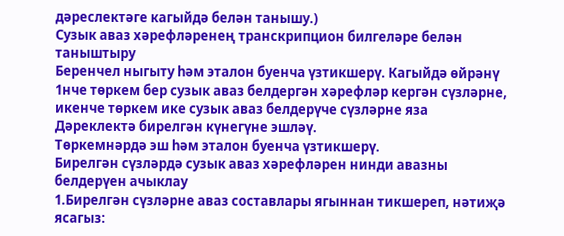дәреслектәге кагыйдә белән танышу.)
Сузык аваз хәрефләренең транскрипцион билгеләре белән таныштыру
Беренчел ныгыту һәм эталон буенча үзтикшерү. Кагыйдә өйрәнү
1нче төркем бер сузык аваз белдергән хәрефләр кергән сүзләрне, икенче төркем ике сузык аваз белдерүче сүзләрне яза
Дәреклектә бирелгән күнегүне эшләү.
Төркемнәрдә эш һәм эталон буенча үзтикшерү.
Бирелгән сүзләрдә сузык аваз хәрефләрен нинди авазны белдерүен ачыклау
1.Бирелгән сүзләрне аваз составлары ягыннан тикшереп, нәтиҗә ясагыз: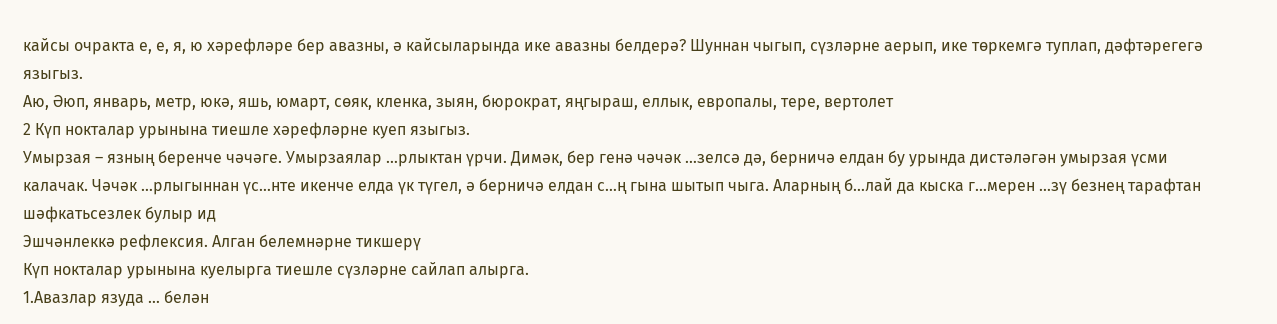кайсы очракта е, е, я, ю хәрефләре бер авазны, ә кайсыларында ике авазны белдерә? Шуннан чыгып, сүзләрне аерып, ике төркемгә туплап, дәфтәрегегә языгыз.
Аю, Әюп, январь, метр, юкә, яшь, юмарт, сөяк, кленка, зыян, бюрократ, яңгыраш, еллык, европалы, тере, вертолет
2 Күп нокталар урынына тиешле хәрефләрне куеп языгыз.
Умырзая – язның беренче чәчәге. Умырзаялар …рлыктан үрчи. Димәк, бер генә чәчәк …зелсә дә, берничә елдан бу урында дистәләгән умырзая үсми калачак. Чәчәк …рлыгыннан үс…нте икенче елда үк түгел, ә берничә елдан с…ң гына шытып чыга. Аларның б…лай да кыска г…мерен …зү безнең тарафтан шәфкатьсезлек булыр ид
Эшчәнлеккә рефлексия. Алган белемнәрне тикшерү
Күп нокталар урынына куелырга тиешле сүзләрне сайлап алырга.
1.Авазлар язуда … белән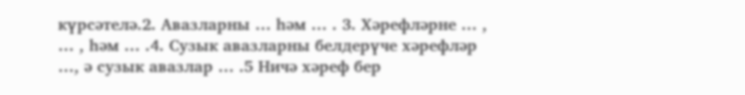күрсәтелә.2. Авазларны … һәм … . 3. Хәрефләрне … , … , һәм … .4. Сузык авазларны белдерүче хәрефләр …, ә сузык авазлар … .5 Ничә хәреф бер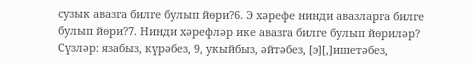сузык авазга билге булып йөри?6. Э хәрефе нинди авазларга билге булып йөри?7. Нинди хәрефләр ике авазга билге булып йөриләр?
Сүзләр: язабыз, күрәбез, 9, укыйбыз, әйтәбез, [э][,]ишетәбез,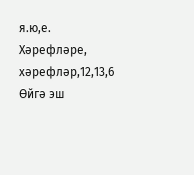я.ю,е. Хәрефләре, хәрефләр,12,13,6
Өйгә эш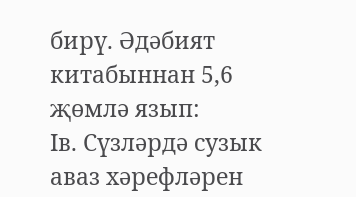бирү. Әдәбият китабыннан 5,6 җөмлә язып:
Iв. Сүзләрдә сузык аваз хәрефләрен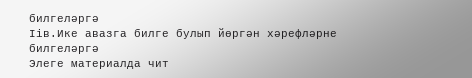билгеләргә
Iiв.Ике авазга билге булып йөргән хәрефләрне билгеләргә
Элеге материалда чит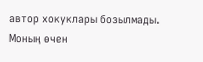автор хокуклары бозылмады. Моның өчен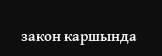закон каршында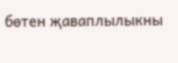бөтен җаваплылыкны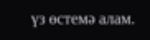үз өстемә алам.